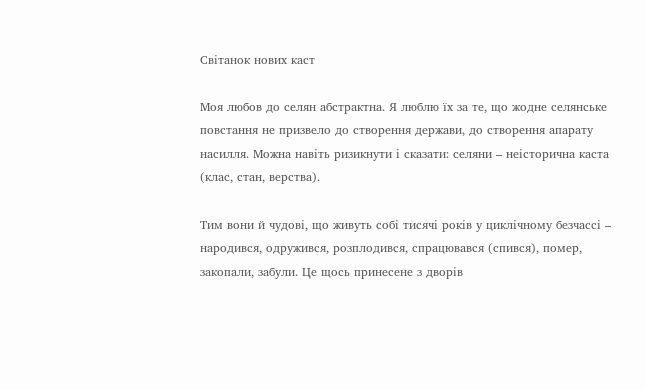Світанок нових каст

Моя любов до селян абстрактна. Я люблю їх за те, що жодне селянське повстання не призвело до створення держави, до створення апарату насилля. Можна навіть ризикнути і сказати: селяни – неісторична каста (клас, стан, верства).

Тим вони й чудові, що живуть собі тисячі років у циклічному безчассі – народився, одружився, розплодився, спрацювався (спився), помер, закопали, забули. Це щось принесене з дворів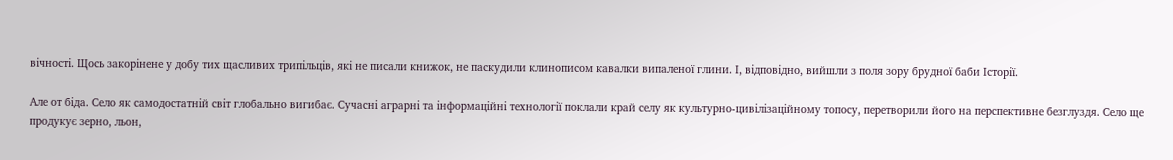вічності. Щось закорінене у добу тих щасливих трипільців, які не писали книжок, не паскудили клинописом кавалки випаленої глини. І, відповідно, вийшли з поля зору брудної баби Історії.

Але от біда. Село як самодостатній світ глобально вигибає. Сучасні аграрні та інформаційні технології поклали край селу як культурно-цивілізаційному топосу, перетворили його на перспективне безглуздя. Село ще продукує зерно, льон,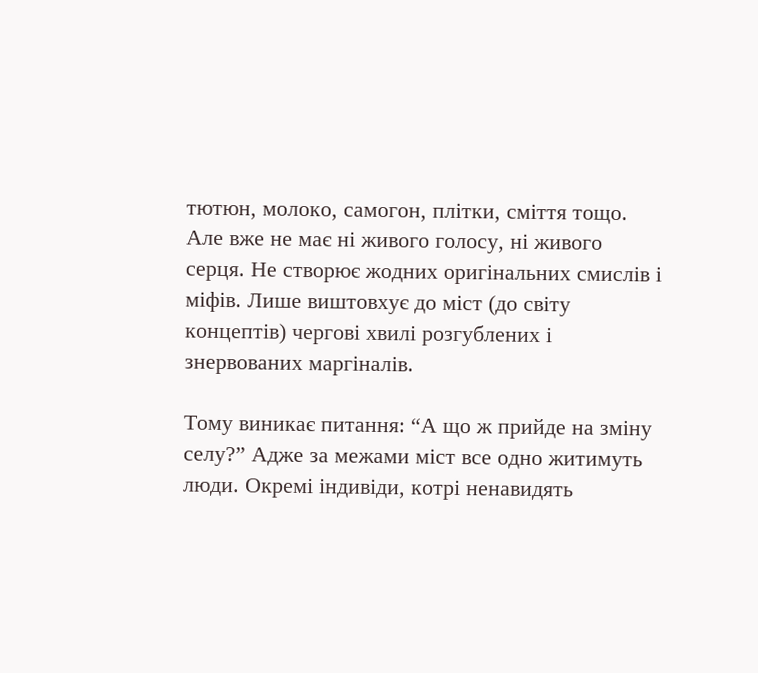тютюн, молоко, самогон, плітки, сміття тощо. Але вже не має ні живого голосу, ні живого серця. Не створює жодних оригінальних смислів і міфів. Лише виштовхує до міст (до світу концептів) чергові хвилі розгублених і знервованих маргіналів.

Тому виникає питання: “А що ж прийде на зміну селу?” Адже за межами міст все одно житимуть люди. Окремі індивіди, котрі ненавидять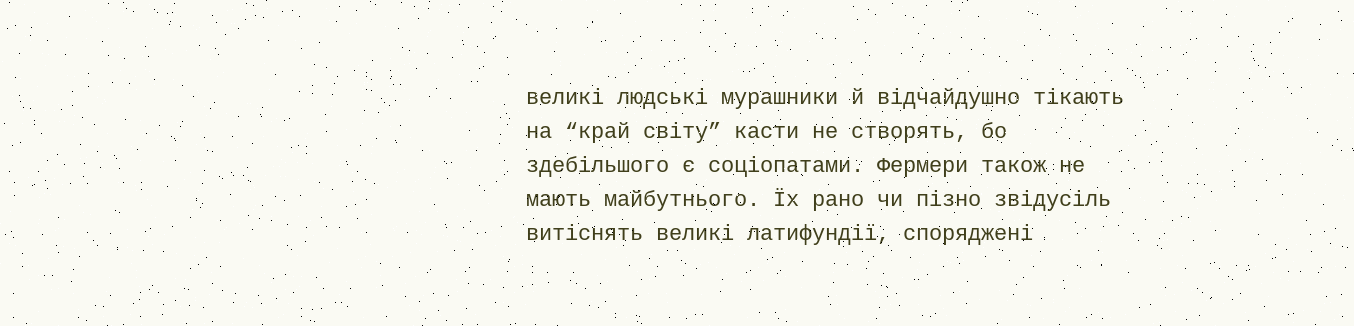великі людські мурашники й відчайдушно тікають на “край світу” касти не створять, бо здебільшого є соціопатами. Фермери також не мають майбутнього. Їх рано чи пізно звідусіль витіснять великі латифундії, споряджені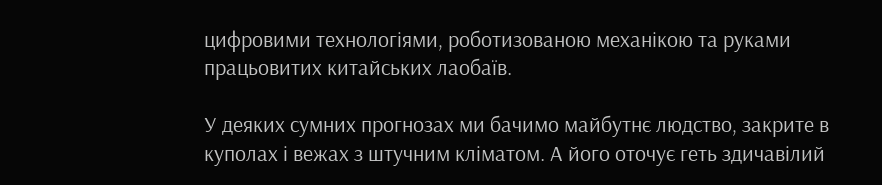цифровими технологіями, роботизованою механікою та руками працьовитих китайських лаобаїв.

У деяких сумних прогнозах ми бачимо майбутнє людство, закрите в куполах і вежах з штучним кліматом. А його оточує геть здичавілий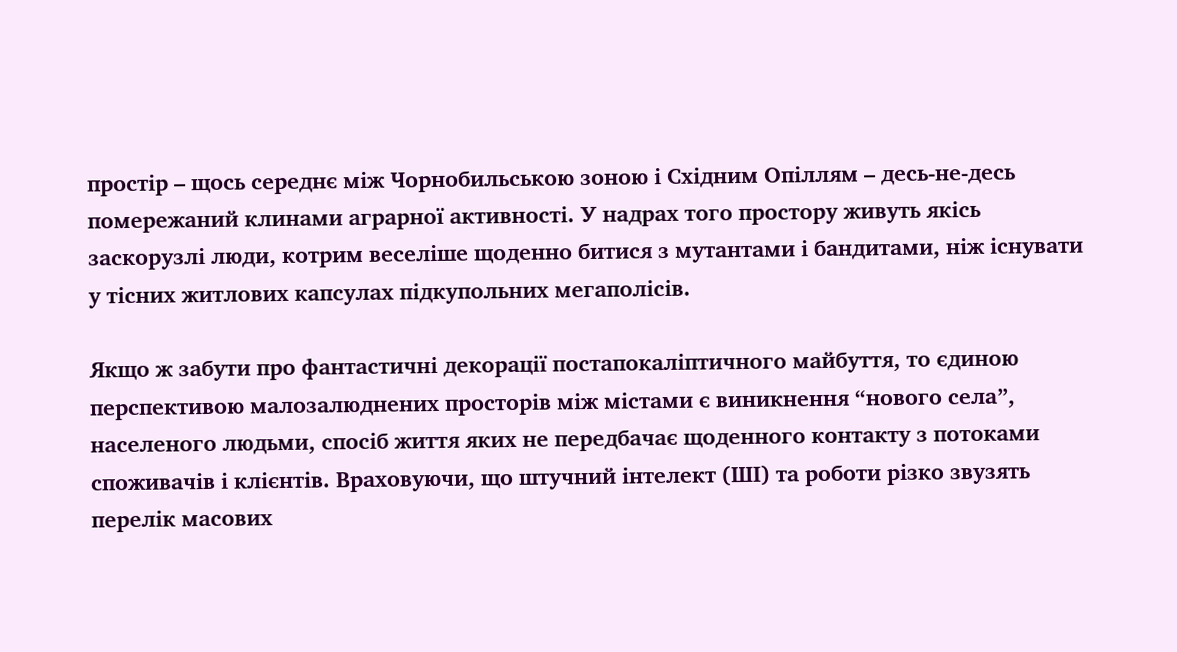простір – щось середнє між Чорнобильською зоною і Східним Опіллям – десь-не-десь помережаний клинами аграрної активності. У надрах того простору живуть якісь заскорузлі люди, котрим веселіше щоденно битися з мутантами і бандитами, ніж існувати у тісних житлових капсулах підкупольних мегаполісів.

Якщо ж забути про фантастичні декорації постапокаліптичного майбуття, то єдиною перспективою малозалюднених просторів між містами є виникнення “нового села”, населеного людьми, спосіб життя яких не передбачає щоденного контакту з потоками споживачів і клієнтів. Враховуючи, що штучний інтелект (ШІ) та роботи різко звузять перелік масових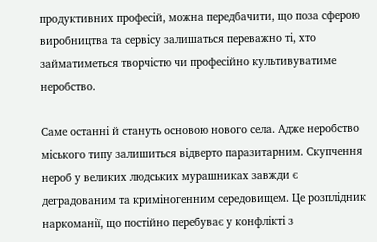продуктивних професій, можна передбачити, що поза сферою виробництва та сервісу залишаться переважно ті, хто займатиметься творчістю чи професійно культивуватиме неробство.

Саме останні й стануть основою нового села. Адже неробство міського типу залишиться відверто паразитарним. Скупчення нероб у великих людських мурашниках завжди є деградованим та криміногенним середовищем. Це розплідник наркоманії, що постійно перебуває у конфлікті з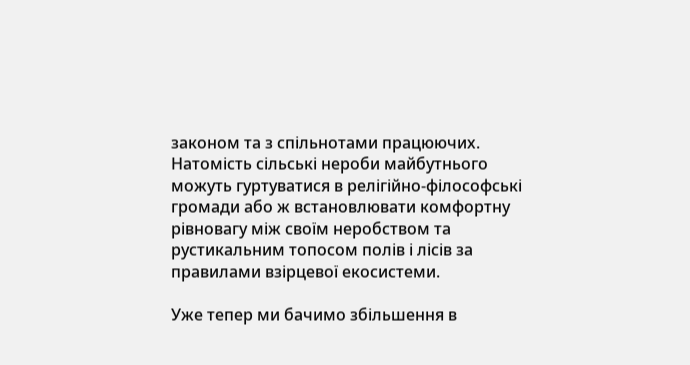законом та з спільнотами працюючих. Натомість сільські нероби майбутнього можуть гуртуватися в релігійно-філософські громади або ж встановлювати комфортну рівновагу між своїм неробством та рустикальним топосом полів і лісів за правилами взірцевої екосистеми.

Уже тепер ми бачимо збільшення в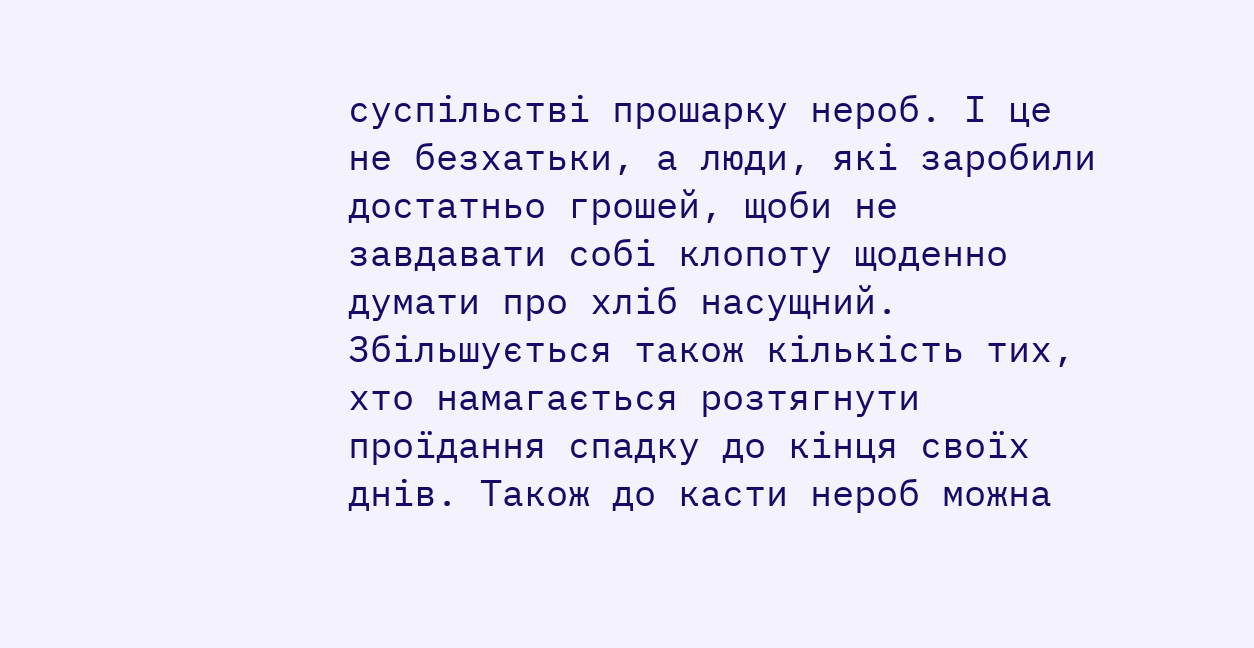суспільстві прошарку нероб. І це не безхатьки, а люди, які заробили достатньо грошей, щоби не завдавати собі клопоту щоденно думати про хліб насущний. Збільшується також кількість тих, хто намагається розтягнути проїдання спадку до кінця своїх днів. Також до касти нероб можна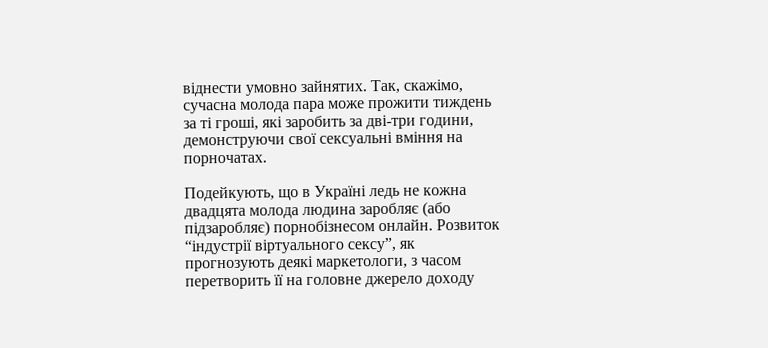віднести умовно зайнятих. Так, скажімо, сучасна молода пара може прожити тиждень за ті гроші, які заробить за дві-три години, демонструючи свої сексуальні вміння на порночатах.

Подейкують, що в Україні ледь не кожна двадцята молода людина заробляє (або підзаробляє) порнобізнесом онлайн. Розвиток “індустрії віртуального сексу”, як прогнозують деякі маркетологи, з часом перетворить її на головне джерело доходу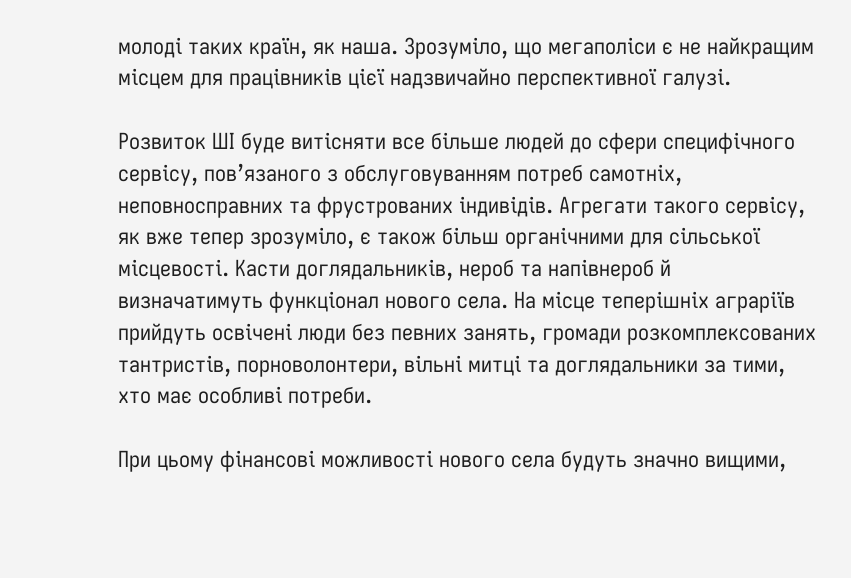молоді таких країн, як наша. Зрозуміло, що мегаполіси є не найкращим місцем для працівників цієї надзвичайно перспективної галузі.

Розвиток ШІ буде витісняти все більше людей до сфери специфічного сервісу, пов’язаного з обслуговуванням потреб самотніх, неповносправних та фрустрованих індивідів. Агрегати такого сервісу, як вже тепер зрозуміло, є також більш органічними для сільської місцевості. Касти доглядальників, нероб та напівнероб й визначатимуть функціонал нового села. На місце теперішніх аграріїв прийдуть освічені люди без певних занять, громади розкомплексованих тантристів, порноволонтери, вільні митці та доглядальники за тими, хто має особливі потреби.

При цьому фінансові можливості нового села будуть значно вищими,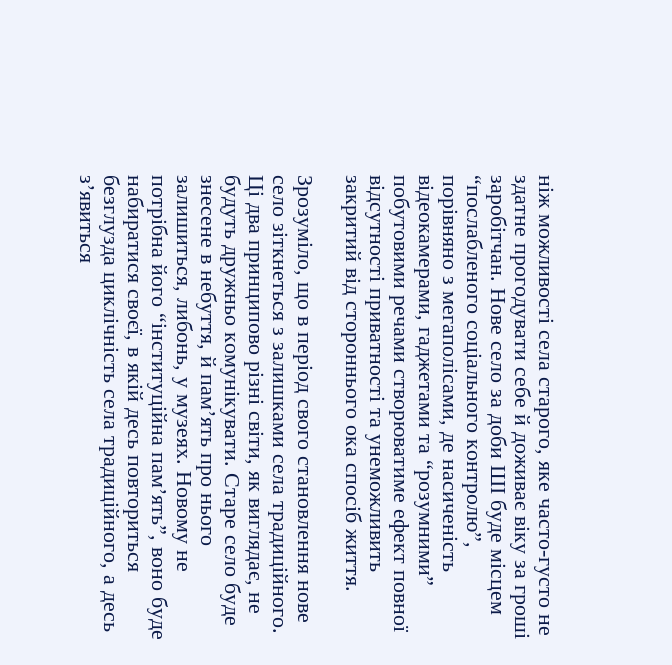ніж можливості села старого, яке часто-густо не здатне прогодувати себе й доживає віку за гроші заробітчан. Нове село за доби ШІ буде місцем “послабленого соціального контролю”, порівняно з мегаполісами, де насиченість відеокамерами, гаджетами та “розумними” побутовими речами створюватиме ефект повної відсутності приватності та унеможливить закритий від стороннього ока спосіб життя.

Зрозуміло, що в період свого становлення нове село зіткнеться з залишками села традиційного. Ці два принципово різні світи, як виглядає, не будуть дружньо комунікувати. Старе село буде знесене в небуття, й пам’ять про нього залишиться, либонь, у музеях. Новому не потрібна його “інституційна пам’ять”, воно буде набиратися своєї, в якій десь повториться безглузда циклічність села традиційного, а десь з’явиться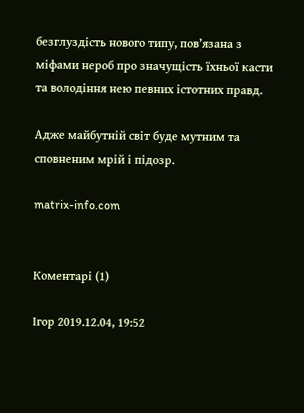безглуздість нового типу, пов’язана з міфами нероб про значущість їхньої касти та володіння нею певних істотних правд.

Адже майбутній світ буде мутним та сповненим мрій і підозр.

matrix-info.com


Коментарі (1)

Ігор 2019.12.04, 19:52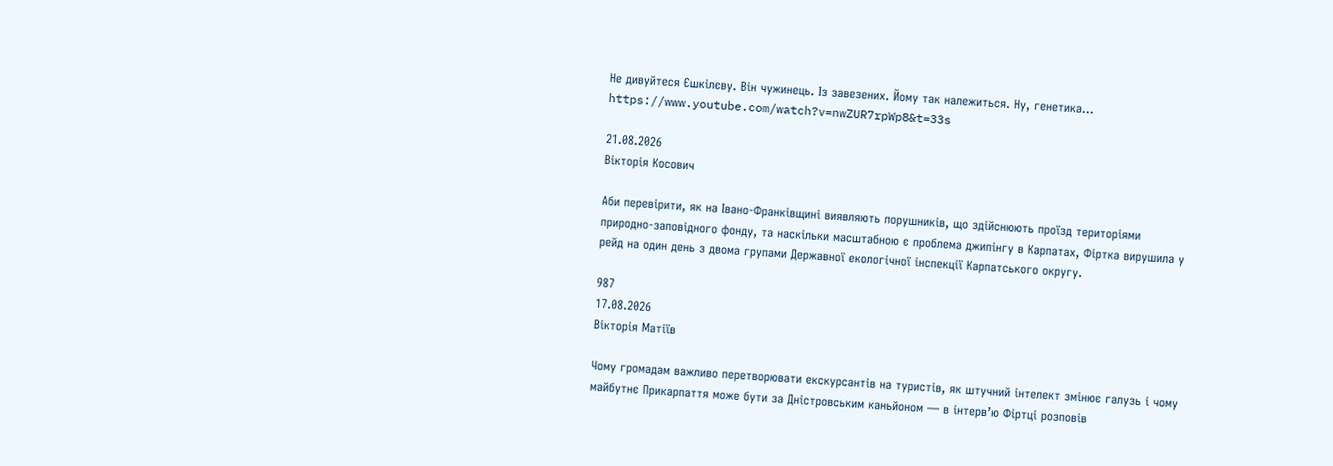Не дивуйтеся Єшкілєву. Він чужинець. Із завезених. Йому так належиться. Ну, генетика...
https://www.youtube.com/watch?v=nwZUR7rpWp8&t=33s

21.08.2026
Вікторія Косович

Аби перевірити, як на Івано-Франківщині виявляють порушників, що здійснюють проїзд територіями природно-заповідного фонду, та наскільки масштабною є проблема джипінгу в Карпатах, Фіртка вирушила у рейд на один день з двома групами Державної екологічної інспекції Карпатського округу.

987
17.08.2026
Вікторія Матіїв

Чому громадам важливо перетворювати екскурсантів на туристів, як штучний інтелект змінює галузь і чому майбутнє Прикарпаття може бути за Дністровським каньйоном — в інтерв’ю Фіртці розповів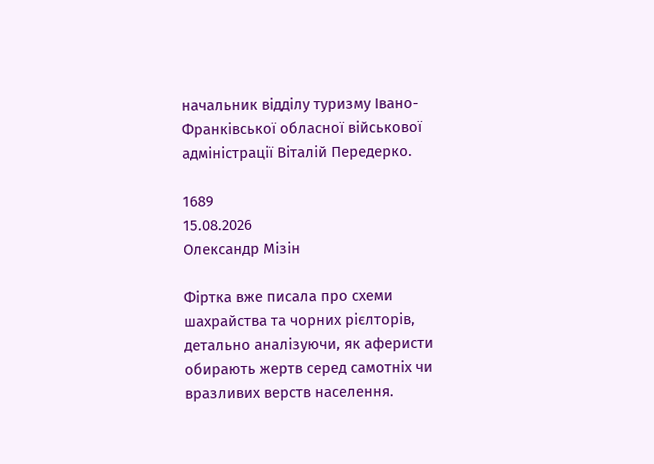начальник відділу туризму Івано-Франківської обласної військової адміністрації Віталій Передерко.

1689
15.08.2026
Олександр Мізін

Фіртка вже писала про схеми шахрайства та чорних рієлторів, детально аналізуючи, як аферисти обирають жертв серед самотніх чи вразливих верств населення.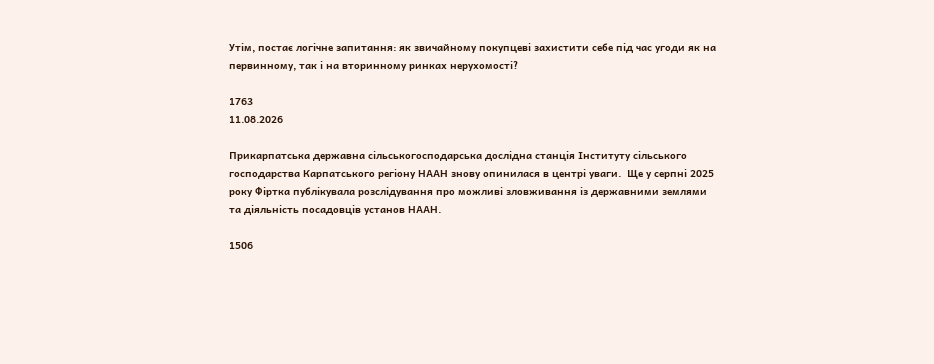Утім, постає логічне запитання: як звичайному покупцеві захистити себе під час угоди як на первинному, так і на вторинному ринках нерухомості?

1763
11.08.2026

Прикарпатська державна сільськогосподарська дослідна станція Інституту сільського господарства Карпатського регіону НААН знову опинилася в центрі уваги.  Ще у серпні 2025 року Фіртка публікувала розслідування про можливі зловживання із державними землями та діяльність посадовців установ НААН.

1506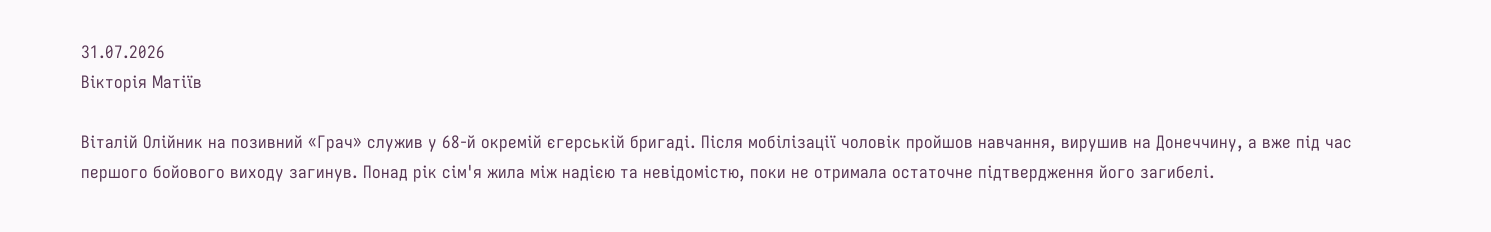31.07.2026
Вікторія Матіїв

Віталій Олійник на позивний «Грач» служив у 68-й окремій єгерській бригаді. Після мобілізації чоловік пройшов навчання, вирушив на Донеччину, а вже під час першого бойового виходу загинув. Понад рік сім'я жила між надією та невідомістю, поки не отримала остаточне підтвердження його загибелі.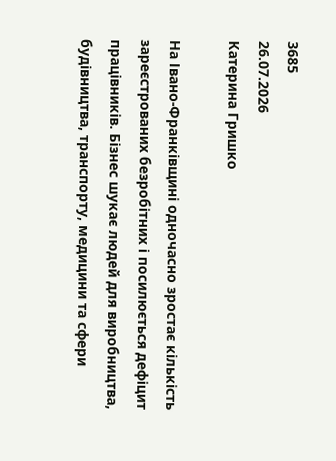3685
26.07.2026
Катерина Гришко

На Івано-Франківщині одночасно зростає кількість зареєстрованих безробітних і посилюється дефіцит працівників. Бізнес шукає людей для виробництва, будівництва, транспорту, медицини та сфери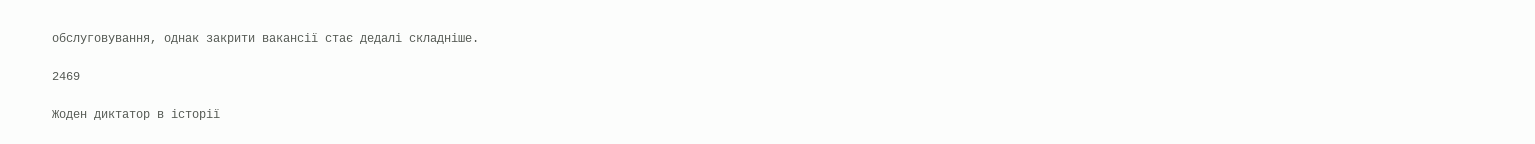обслуговування, однак закрити вакансії стає дедалі складніше.

2469

Жоден диктатор в історії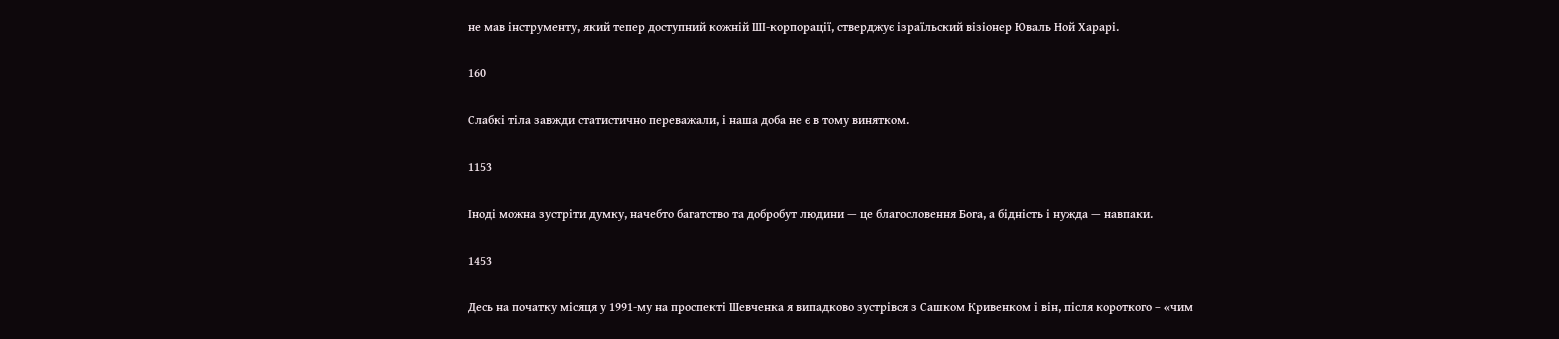не мав інструменту, який тепер доступний кожній ШІ-корпорації, стверджує ізраїльский візіонер Юваль Ной Харарі.

160

Слабкі тіла завжди статистично переважали, і наша доба не є в тому винятком.

1153

Іноді можна зустріти думку, начебто багатство та добробут людини — це благословення Бога, а бідність і нужда — навпаки.

1453

Десь на початку місяця у 1991-му на проспекті Шевченка я випадково зустрівся з Сашком Кривенком і він, після короткого – «чим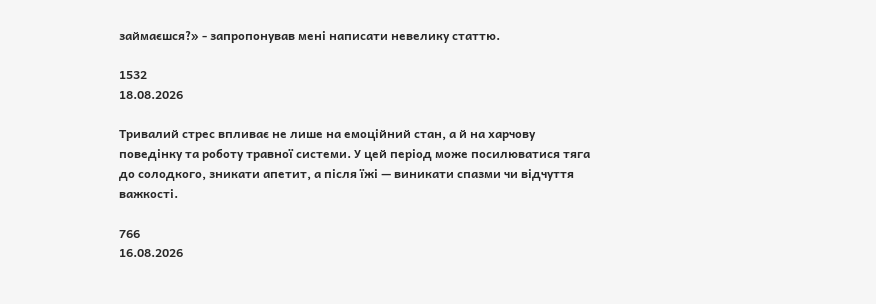займаєшся?» - запропонував мені написати невелику статтю.

1532
18.08.2026

Тривалий стрес впливає не лише на емоційний стан, а й на харчову поведінку та роботу травної системи. У цей період може посилюватися тяга до солодкого, зникати апетит, а після їжі — виникати спазми чи відчуття важкості.

766
16.08.2026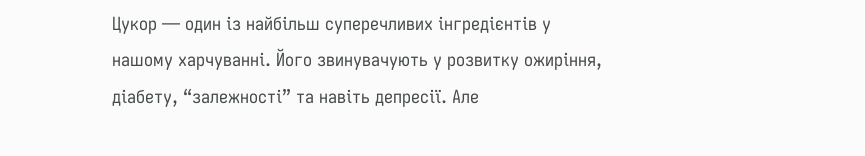Цукор — один із найбільш суперечливих інгредієнтів у нашому харчуванні. Його звинувачують у розвитку ожиріння, діабету, “залежності” та навіть депресії. Але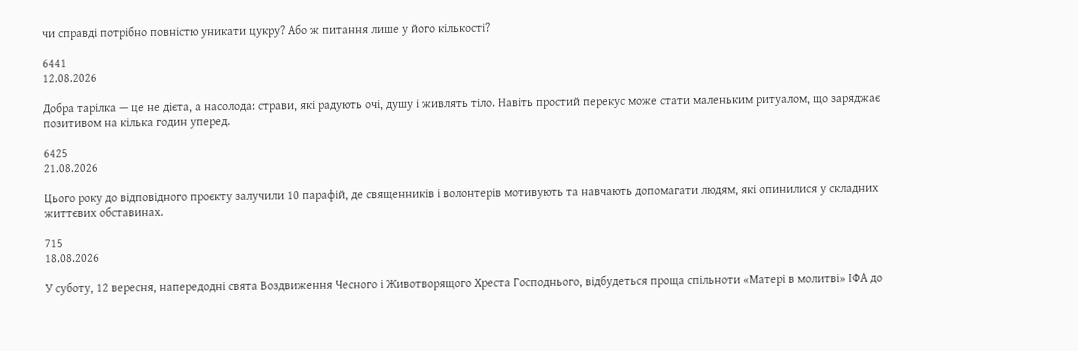чи справді потрібно повністю уникати цукру? Або ж питання лише у його кількості?

6441
12.08.2026

Добра тарілка — це не дієта, а насолода: страви, які радують очі, душу і живлять тіло. Навіть простий перекус може стати маленьким ритуалом, що заряджає позитивом на кілька годин уперед.

6425
21.08.2026

Цього року до відповідного проєкту залучили 10 парафій, де священників і волонтерів мотивують та навчають допомагати людям, які опинилися у складних життєвих обставинах.

715
18.08.2026

У суботу, 12 вересня, напередодні свята Воздвиження Чесного і Животворящого Хреста Господнього, відбудеться проща спільноти «Матері в молитві» ІФА до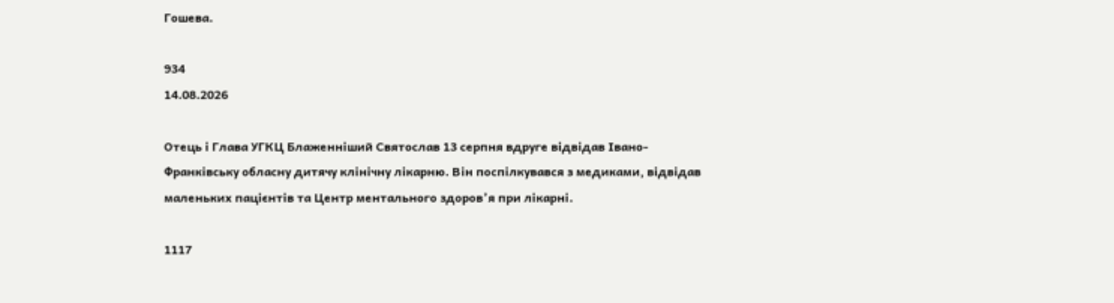Гошева.

934
14.08.2026

Отець і Глава УГКЦ Блаженніший Святослав 13 серпня вдруге відвідав Івано-Франківську обласну дитячу клінічну лікарню. Він поспілкувався з медиками, відвідав маленьких пацієнтів та Центр ментального здоров’я при лікарні.

1117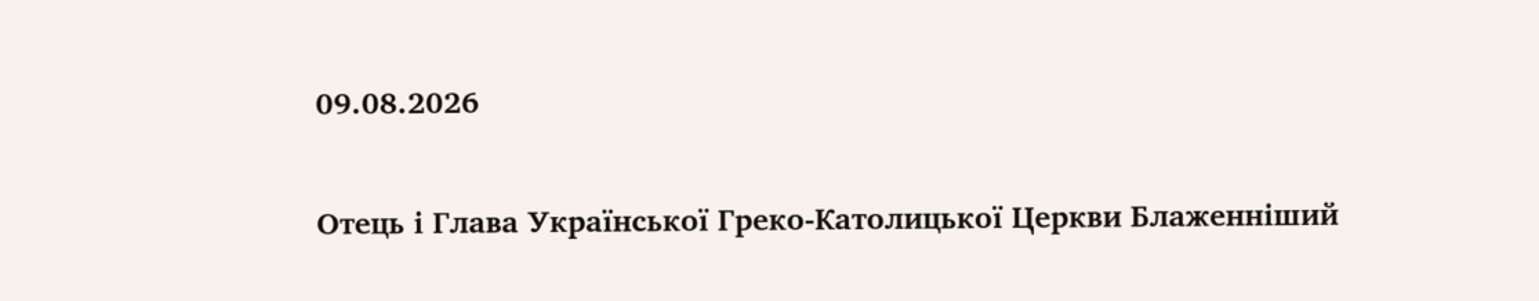09.08.2026

Отець і Глава Української Греко-Католицької Церкви Блаженніший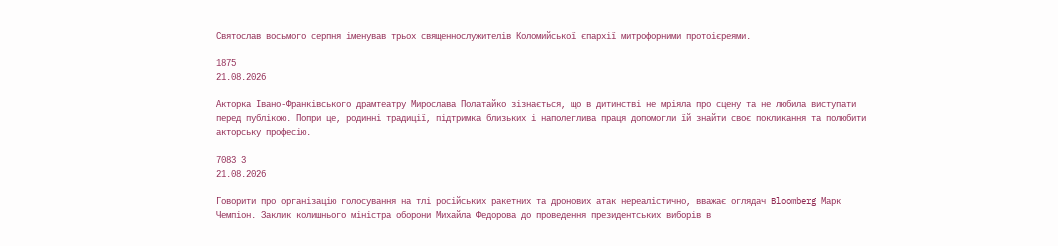Святослав восьмого серпня іменував трьох священнослужителів Коломийської єпархії митрофорними протоієреями.

1875
21.08.2026

Акторка Івано-Франківського драмтеатру Мирослава Полатайко зізнається, що в дитинстві не мріяла про сцену та не любила виступати перед публікою. Попри це, родинні традиції, підтримка близьких і наполеглива праця допомогли їй знайти своє покликання та полюбити акторську професію.

7083 3
21.08.2026

Говорити про організацію голосування на тлі російських ракетних та дронових атак нереалістично, вважає оглядач Bloomberg Марк Чемпіон. Заклик колишнього міністра оборони Михайла Федорова до проведення президентських виборів в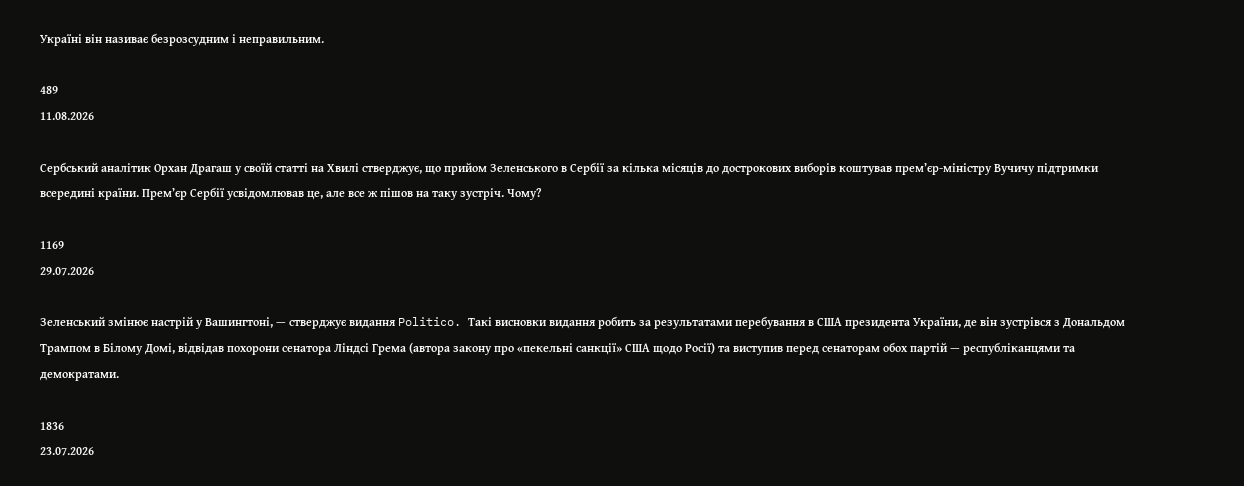Україні він називає безрозсудним і неправильним.

489
11.08.2026

Сербський аналітик Орхан Драгаш у своїй статті на Хвилі стверджує, що прийом Зеленського в Сербії за кілька місяців до дострокових виборів коштував прем’єр-міністру Вучичу підтримки всередині країни. Прем’єр Сербії усвідомлював це, але все ж пішов на таку зустріч. Чому?

1169
29.07.2026

Зеленський змінює настрій у Вашингтоні, — стверджує видання Politico. Такі висновки видання робить за результатами перебування в США президента України, де він зустрівся з Дональдом Трампом в Білому Домі, відвідав похорони сенатора Ліндсі Грема (автора закону про «пекельні санкції» США щодо Росії) та виступив перед сенаторам обох партій — республіканцями та демократами.

1836
23.07.2026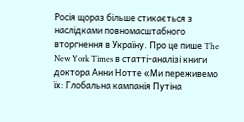Росія щораз більше стикається з наслідками повномасштабного вторгнення в Україну. Про це пише The New York Times в статті-аналізі книги доктора Анни Нотте «Ми переживемо їх: Глобальна кампанія Путіна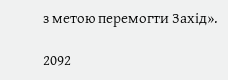з метою перемогти Захід».

2092